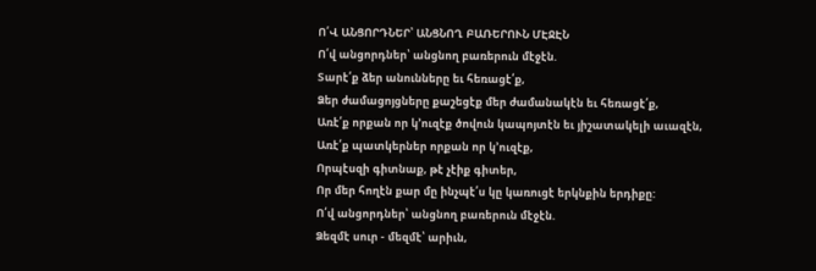Ո՛Վ ԱՆՑՈՐԴՆԵՐ՝ ԱՆՑՆՈՂ ԲԱՌԵՐՈՒՆ ՄԷՋԷՆ
Ո՛վ անցորդներ՝ անցնող բառերուն մէջէն.
Տարէ՛ք ձեր անունները եւ հեռացէ՛ք,
Ձեր ժամացոյցները քաշեցէք մեր ժամանակէն եւ հեռացէ՛ք,
Առէ՛ք որքան որ կ՚ուզէք ծովուն կապոյտէն եւ յիշատակելի աւազէն,
Առէ՛ք պատկերներ որքան որ կ՚ուզէք,
Որպէսզի գիտնաք, թէ չէիք գիտեր,
Որ մեր հողէն քար մը ինչպէ՛ս կը կառուցէ երկնքին երդիքը:
Ո՛վ անցորդներ՝ անցնող բառերուն մէջէն.
Ձեզմէ սուր - մեզմէ՝ արիւն,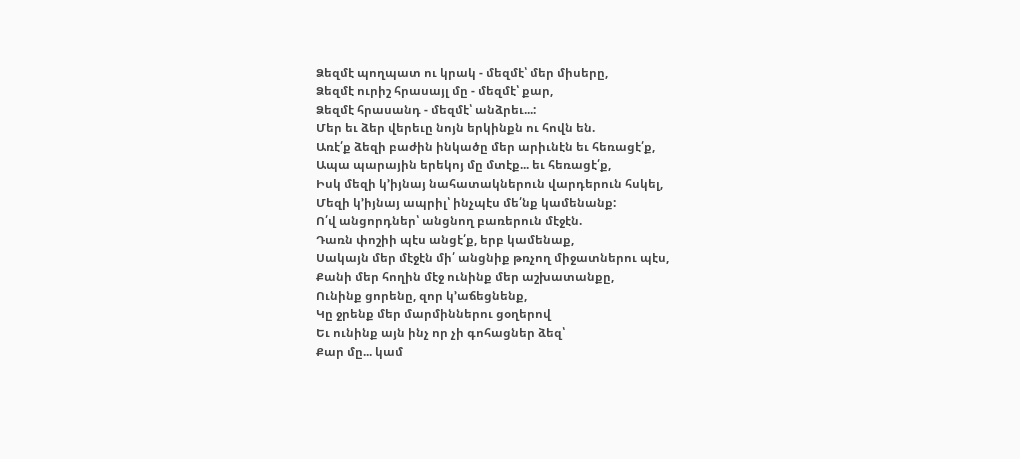Ձեզմէ պողպատ ու կրակ - մեզմէ՝ մեր միսերը,
Ձեզմէ ուրիշ հրասայլ մը - մեզմէ՝ քար,
Ձեզմէ հրասանդ - մեզմէ՝ անձրեւ...:
Մեր եւ ձեր վերեւը նոյն երկինքն ու հովն են.
Առէ՛ք ձեզի բաժին ինկածը մեր արիւնէն եւ հեռացէ՛ք,
Ապա պարային երեկոյ մը մտէք... եւ հեռացէ՛ք,
Իսկ մեզի կ՚իյնայ նահատակներուն վարդերուն հսկել,
Մեզի կ՚իյնայ ապրիլ՝ ինչպէս մե՛նք կամենանք:
Ո՛վ անցորդներ՝ անցնող բառերուն մէջէն.
Դառն փոշիի պէս անցէ՛ք, երբ կամենաք,
Սակայն մեր մէջէն մի՛ անցնիք թռչող միջատներու պէս,
Քանի մեր հողին մէջ ունինք մեր աշխատանքը,
Ունինք ցորենը, զոր կ՚աճեցնենք,
Կը ջրենք մեր մարմիններու ցօղերով
Եւ ունինք այն ինչ որ չի գոհացներ ձեզ՝
Քար մը... կամ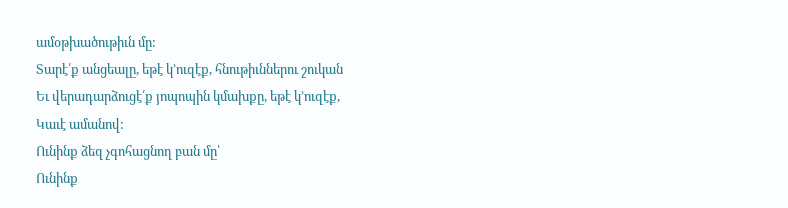ամօթխածութիւն մը:
Տարէ՛ք անցեալը, եթէ կ՚ուզէք, հնութիւններու շուկան
Եւ վերադարձուցէ՛ք յոպոպին կմախքը, եթէ կ՚ուզէք,
Կաւէ ամանով:
Ունինք ձեզ չգոհացնող բան մը՝
Ունինք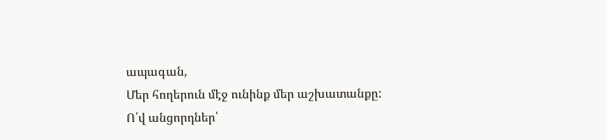ապագան,
Մեր հողերուն մէջ ունինք մեր աշխատանքը:
Ո՛վ անցորդներ՝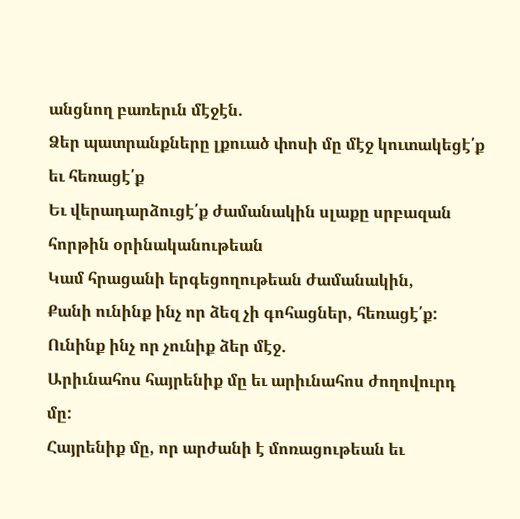անցնող բառերւն մէջէն.
Ձեր պատրանքները լքուած փոսի մը մէջ կուտակեցէ՛ք եւ հեռացէ՛ք
Եւ վերադարձուցէ՛ք ժամանակին սլաքը սրբազան հորթին օրինականութեան
Կամ հրացանի երգեցողութեան ժամանակին,
Քանի ունինք ինչ որ ձեզ չի գոհացներ, հեռացէ՛ք:
Ունինք ինչ որ չունիք ձեր մէջ.
Արիւնահոս հայրենիք մը եւ արիւնահոս ժողովուրդ մը:
Հայրենիք մը, որ արժանի է մոռացութեան եւ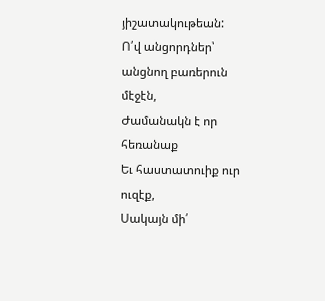յիշատակութեան:
Ո՛վ անցորդներ՝ անցնող բառերուն մէջէն,
Ժամանակն է որ հեռանաք
Եւ հաստատուիք ուր ուզէք,
Սակայն մի՛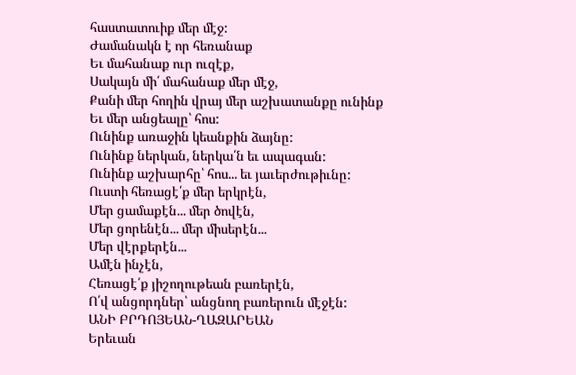հաստատուիք մեր մէջ:
Ժամանակն է որ հեռանաք
Եւ մահանաք ուր ուզէք,
Սակայն մի՛ մահանաք մեր մէջ,
Քանի մեր հողին վրայ մեր աշխատանքը ունինք
Եւ մեր անցեալը՝ հոս:
Ունինք առաջին կեանքին ձայնը:
Ունինք ներկան, ներկա՛ն եւ ապագան:
Ունինք աշխարհը՝ հոս... եւ յաւերժութիւնը:
Ուստի հեռացէ՛ք մեր երկրէն,
Մեր ցամաքէն... մեր ծովէն,
Մեր ցորենէն... մեր միսերէն...
Մեր վէրքերէն...
Ամէն ինչէն,
Հեռացէ՛ք յիշողութեան բառերէն,
Ո՛վ անցորդներ՝ անցնող բառերուն մէջէն:
ԱՆԻ ԲՐԴՈՅԵԱՆ-ՂԱԶԱՐԵԱՆ
Երեւան